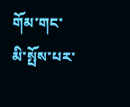གོམ་གང་མི་སྤོས་པར་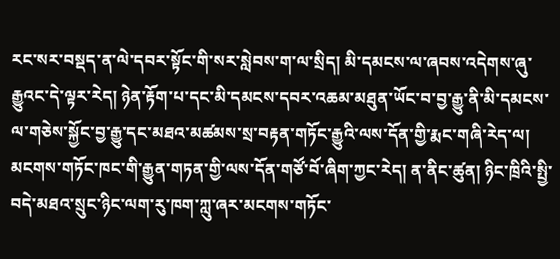རང་སར་བསྡད་ན་ལེ་དབར་སྟོང་གི་སར་སླེབས་ག་ལ་སྲིད། མི་དམངས་ལ་ཞབས་འདེགས་ཞུ་རྒྱུའང་དེ་ལྟར་རེད། ཉེན་རྟོག་པ་དང་མི་དམངས་དབར་འཆམ་མཐུན་ཡོང་བ་བྱ་རྒྱུ་ནི་མི་དམངས་ལ་གཅེས་སྐྱོང་བྱ་རྒྱུ་དང་མཐའ་མཚམས་སྲ་བརྟན་གཏོང་རྒྱུའི་ལས་དོན་གྱི་རྨང་གཞི་རེད་ལ། མངགས་གཏོང་ཁང་གི་རྒྱུན་གཏན་གྱི་ལས་དོན་གཙོ་བོ་ཞིག་ཀྱང་རེད། ན་ནིང་ཚུན། ཉིང་ཁྲིའི་སྤྱི་བདེ་མཐའ་སྲུང་ཉིང་ལག་རུ་ཁག་ཀླུ་ཞར་མངགས་གཏོང་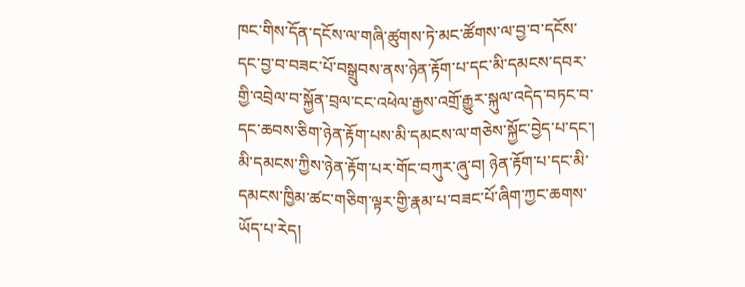ཁང་གིས་དོན་དངོས་ལ་གཞི་ཚུགས་ཏེ་མང་ཚོགས་ལ་བྱ་བ་དངོས་དང་བྱ་བ་བཟང་པོ་བསྒྲུབས་ནས་ཉེན་རྟོག་པ་དང་མི་དམངས་དབར་གྱི་འབྲེལ་བ་སྐྱོན་བྲལ་ངང་འཕེལ་རྒྱས་འགྲོ་རྒྱུར་སྐུལ་འདེད་བཏང་བ་དང་ཆབས་ཅིག་ཉེན་རྟོག་པས་མི་དམངས་ལ་གཅེས་སྐྱོང་བྱེད་པ་དང་། མི་དམངས་ཀྱིས་ཉེན་རྟོག་པར་གོང་བཀུར་ཞུ་བ། ཉེན་རྟོག་པ་དང་མི་དམངས་ཁྱིམ་ཚང་གཅིག་ལྟར་གྱི་རྣམ་པ་བཟང་པོ་ཞིག་ཀྱང་ཆགས་ཡོད་པ་རེད།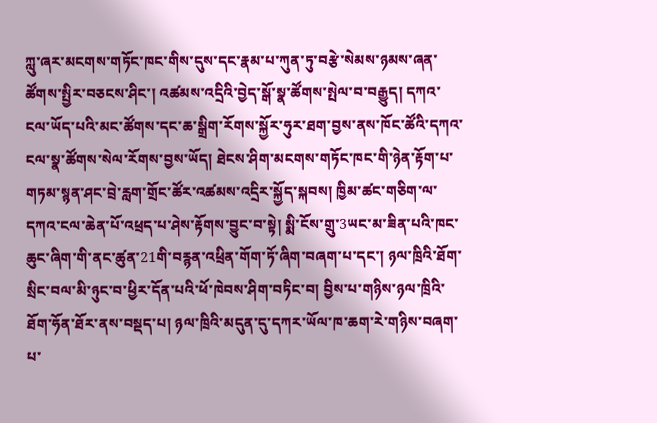ཀླུ་ཞར་མངགས་གཏོང་ཁང་གིས་དུས་དང་རྣམ་པ་ཀུན་ཏུ་བརྩེ་སེམས་ཉམས་ཞན་ཚོགས་སྤྱིར་བཅངས་ཤིང་། འཚམས་འདྲིའི་བྱེད་སྒོ་སྣ་ཚོགས་སྤེལ་བ་བརྒྱུད། དཀའ་ངལ་ཡོད་པའི་མང་ཚོགས་དང་ཆ་སྒྲིག་རོགས་སྐྱོར་ཧུར་ཐག་བྱས་ནས་ཁོང་ཚོའི་དཀའ་ངལ་སྣ་ཚོགས་སེལ་རོགས་བྱས་ཡོད། ཐེངས་ཤིག་མངགས་གཏོང་ཁང་གི་ཉེན་རྟོག་པ་གཏམ་སྙན་ཤང་བྲེ་རླག་གྲོང་ཚོར་འཚམས་འདྲིར་སྐྱོད་སྐབས། ཁྱིམ་ཚང་གཅིག་ལ་དཀའ་ངལ་ཆེན་པོ་འཕྲད་པ་ཤེས་རྟོགས་བྱུང་བ་སྟེ། སྨི་ངོས་གྲུ་3ཡང་མ་ཟིན་པའི་ཁང་ཆུང་ཞིག་གི་ནང་ཚུན་21གི་བརྙན་འཕྲིན་གོག་ཏོ་ཞིག་བཞག་པ་དང་། ཉལ་ཁྲིའི་ཐོག་སྲིང་བལ་མི་ཉུང་བ་ཕྱིར་དོན་པའི་ཕོ་ཁེབས་ཤིག་བཏིང་བ། བྱིས་པ་གཉིས་ཉལ་ཁྲིའི་ཐོག་ཧོན་ཐོར་ནས་བསྡད་པ། ཉལ་ཁྲིའི་མདུན་དུ་དཀར་ཡོལ་ཁ་ཆག་རེ་གཉིས་བཞག་པ་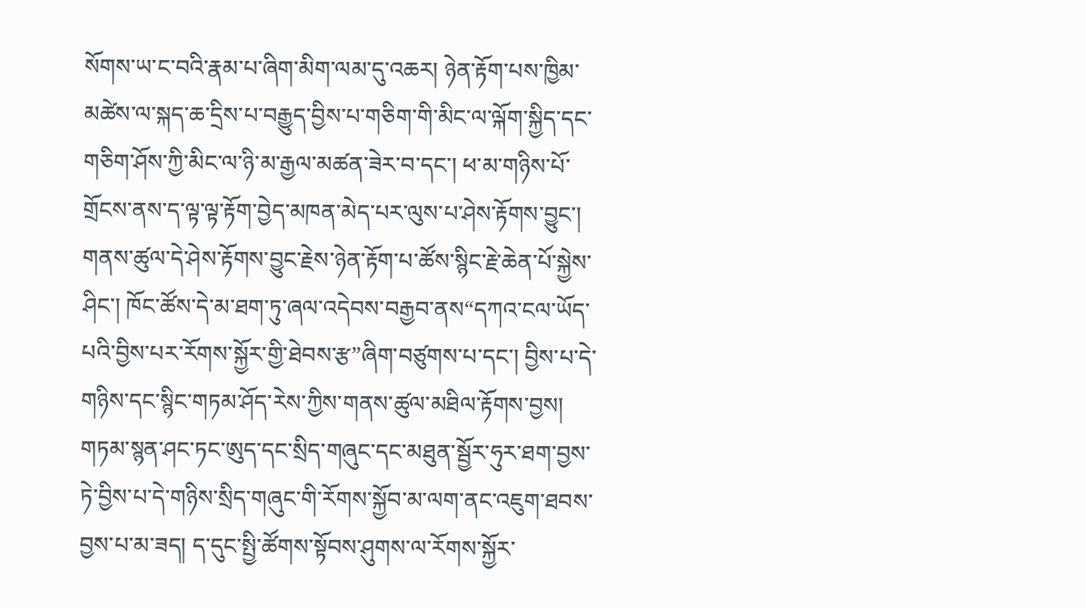སོགས་ཡ་ང་བའི་རྣམ་པ་ཞིག་མིག་ལམ་དུ་འཆར། ཉེན་རྟོག་པས་ཁྱིམ་མཚེས་ལ་སྐད་ཆ་དྲིས་པ་བརྒྱུད་བྱིས་པ་གཅིག་གི་མིང་ལ་ལྐོག་སྐྱིད་དང་གཅིག་ཤོས་ཀྱི་མིང་ལ་ཉི་མ་རྒྱལ་མཚན་ཟེར་བ་དང་། ཕ་མ་གཉིས་པོ་གྲོངས་ནས་ད་ལྟ་ལྟ་རྟོག་བྱེད་མཁན་མེད་པར་ལུས་པ་ཤེས་རྟོགས་བྱུང་། གནས་ཚུལ་དེ་ཤེས་རྟོགས་བྱུང་རྗེས་ཉེན་རྟོག་པ་ཚོས་སྙིང་རྗེ་ཆེན་པོ་སྐྱེས་ཤིང་། ཁོང་ཚོས་དེ་མ་ཐག་ཏུ་ཞལ་འདེབས་བརྒྱབ་ནས“དཀའ་ངལ་ཡོད་པའི་བྱིས་པར་རོགས་སྐྱོར་གྱི་ཐེབས་རྩ”ཞིག་བཙུགས་པ་དང་། བྱིས་པ་དེ་གཉིས་དང་སྙིང་གཏམ་ཤོད་རེས་ཀྱིས་གནས་ཚུལ་མཐིལ་རྟོགས་བྱས། གཏམ་སྙན་ཤང་ཏང་ཨུད་དང་སྲིད་གཞུང་དང་མཐུན་སྦྱོར་ཧུར་ཐག་བྱས་ཏེ་བྱིས་པ་དེ་གཉིས་སྲིད་གཞུང་གི་རོགས་སྐྱོབ་མ་ལག་ནང་འཇུག་ཐབས་བྱས་པ་མ་ཟད། ད་དུང་སྤྱི་ཚོགས་སྟོབས་ཤུགས་ལ་རོགས་སྐྱོར་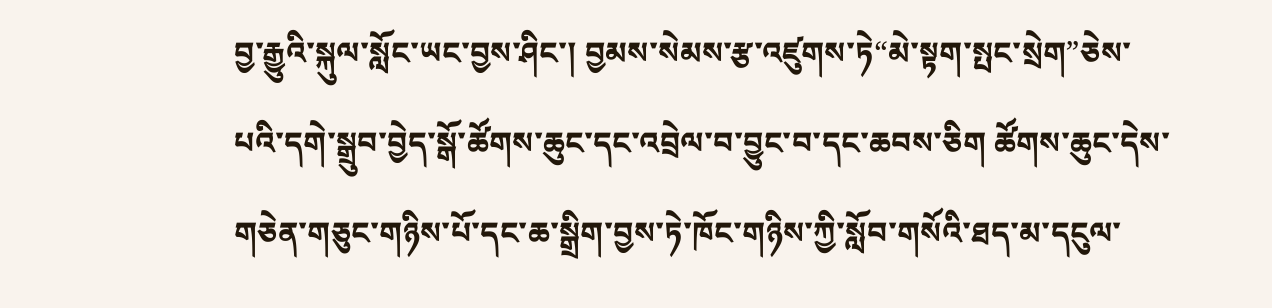བྱ་རྒྱུའི་སྐུལ་སློང་ཡང་བྱས་ཤིང་། བྱམས་སེམས་རྩ་འཛུགས་ཏེ“མེ་སྟག་སྤང་སྲེག”ཅེས་པའི་དགེ་སྒྲུབ་བྱེད་སྒོ་ཚོགས་ཆུང་དང་འབྲེལ་བ་བྱུང་བ་དང་ཆབས་ཅིག ཚོགས་ཆུང་དེས་གཅེན་གཅུང་གཉིས་པོ་དང་ཆ་སྒྲིག་བྱས་ཏེ་ཁོང་གཉིས་ཀྱི་སློབ་གསོའི་ཐད་མ་དངུལ་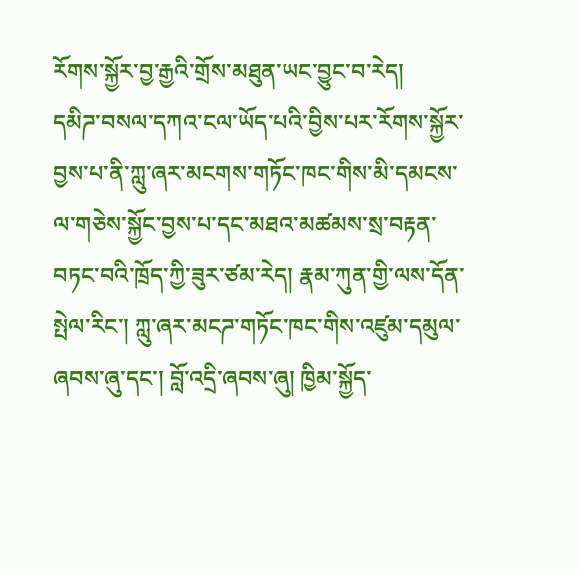རོགས་སྐྱོར་བྱ་རྒྱའི་གྲོས་མཐུན་ཡང་བྱུང་བ་རེད།
དམིཌ་བསལ་དཀའ་ངལ་ཡོད་པའི་བྱིས་པར་རོགས་སྐྱོར་བྱས་པ་ནི་ཀླུ་ཞར་མངགས་གཏོང་ཁང་གིས་མི་དམངས་ལ་གཅེས་སྐྱོང་བྱས་པ་དང་མཐའ་མཚམས་སྲ་བརྟན་བཏང་བའི་ཁྲོད་ཀྱི་ཟུར་ཙམ་རེད། རྣམ་ཀུན་གྱི་ལས་དོན་སྤེལ་རིང་། ཀླུ་ཞར་མངཌ་གཏོང་ཁང་གིས་འཛུམ་དམུལ་ཞབས་ཞུ་དང་། བློ་འདྲི་ཞབས་ཞུ། ཁྱིམ་སྐྱོད་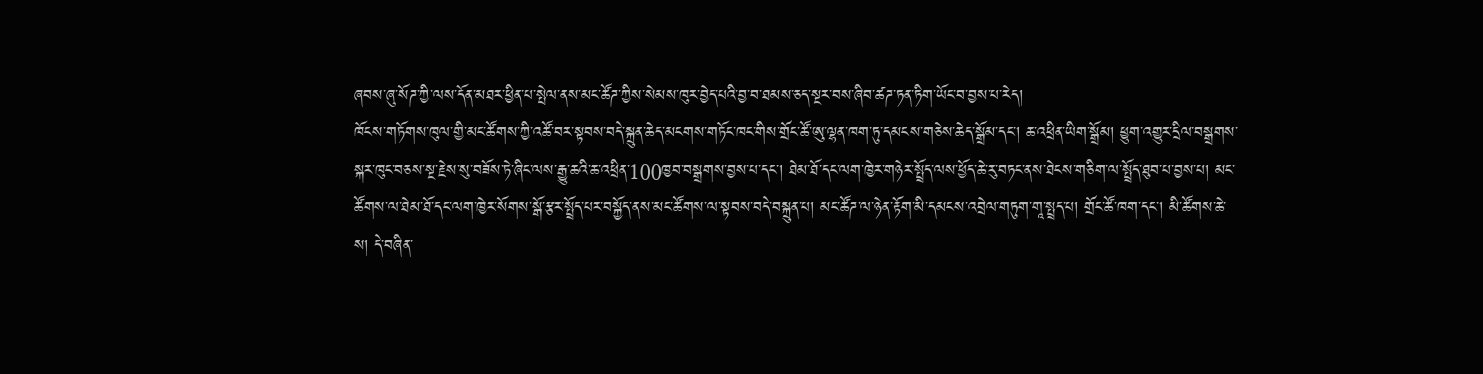ཞབས་ཞུ་སོཌ་ཀྱི་ལས་དོན་མཐར་ཕྱིན་པ་སྤེལ་ནས་མང་ཚོཌ་ཀྱིས་སེམས་ཁུར་བྱེད་པའི་བྱ་བ་ཐམས་ཅད་སྔར་བས་ཞིབ་ཚཌ་ཏན་ཏིག་ཡོང་བ་བྱས་པ་རེད།
ཁོངས་གཏོགས་ཁུལ་གྱི་མང་ཚོགས་ཀྱི་འཚོ་བར་སྟབས་བདེ་སྐྲུན་ཆེད་མངགས་གཏོང་ཁང་གིས་གྲོང་ཚོ་ཨུ་ལྷན་ཁག་ཏུ་དམངས་གཅེས་ཆེད་སྒྲོམ་དང་། ཆ་འཕྲིན་ཡིག་སྒྲོམ། ཕྱུག་འགྱུར་དྲིལ་བསྒྲགས་སྐར་ཁུང་བཅས་སྔ་རྗེས་སུ་བཟོས་ཏེ་ཞིང་ལས་རྒྱུ་ཆའི་ཆ་འཕྲིན་100ཁྱབ་བསྒྲགས་བྱས་པ་དང་། ཐེམ་ཐོ་དང་ལག་ཁྱེར་གཉེར་སྤྲོད་ལས་ཕྱོད་ཆེ་རུ་བཏང་ནས་ཐེངས་གཅིག་ལ་སྤྲོད་ཐུབ་པ་བྱས་པ། མང་ཚོགས་ལ་ཐེམ་ཐོ་དང་ལག་ཁྱེར་སོགས་སྒོ་རྩར་སྤྲོད་པར་བསྐྱོད་ནས་མང་ཚོགས་ལ་སྟབས་བདེ་བསྐྲུན་པ། མང་ཚོཌ་ལ་ཉེན་རྟོག་མི་དམངས་འབྲེལ་གཏུག་གཱ་སྤྲད་པ། གྲོང་ཚོ་ཁག་དང་། མི་ཚོགས་ཆེ་ས། དེ་བཞིན་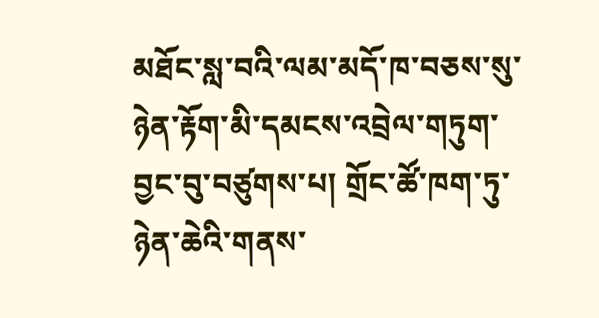མཐོང་སླ་བའི་ལམ་མདོ་ཁ་བཅས་སུ་ཉེན་རྟོག་མི་དམངས་འབྲེལ་གཏུག་བྱང་བུ་བཙུགས་པ། གྲོང་ཚོ་ཁག་ཏུ་ཉེན་ཆེའི་གནས་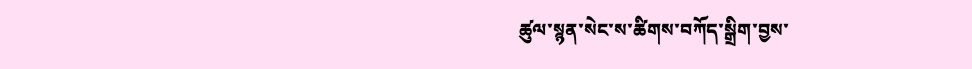ཚུལ་སྙན་སེང་ས་ཚིགས་བཀོད་སྒྲིག་བྱས་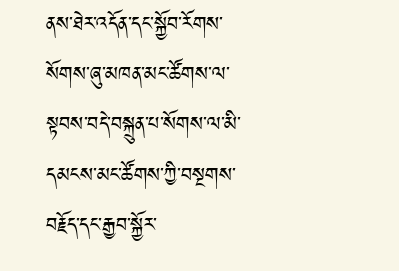ནས་ཐེར་འདོན་དང་སྐྱོབ་རོགས་སོགས་ཞུ་མཁན་མང་ཚོགས་ལ་སྟབས་བདེ་བསྐྲུན་པ་སོགས་ལ་མི་དམངས་མང་ཚོགས་ཀྱི་བསྔགས་བརྗོད་དང་རྒྱབ་སྐྱོར་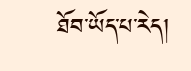ཐོབ་ཡོད་པ་རེད།